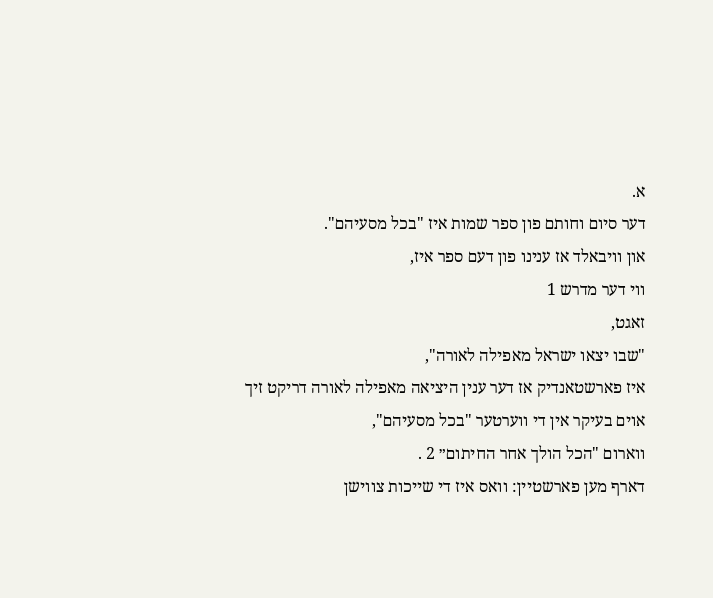א.
דער סיום וחותם פון ספר שמות איז "בכל מסעיהם".
און וויבאלד אז ענינו פון דעם ספר איז,
ווי דער מדרש 1
זאגט,
"שבו יצאו ישראל מאפילה לאורה",
איז פארשטאנדיק אז דער ענין היציאה מאפילה לאורה דריקט זיך אוים בעיקר אין די ווערטער "בכל מסעיהם",
ווארום "הכל הולך אחר החיתום״ 2 .
דארף מען פארשטיין: וואס איז די שייכות צווישן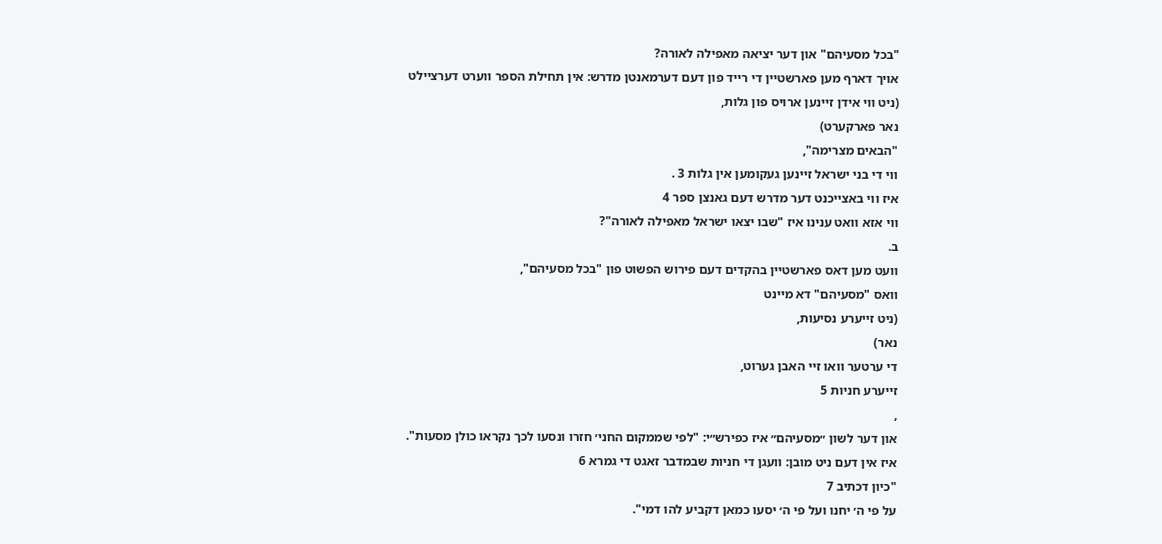"בכל מסעיהם" און דער יציאה מאפילה לאורה?
אויך דארף מען פארשטיין די רייד פון דעם דערמאנטן מדרש: אין תחילת הספר ווערט דערציילט
(ניט ווי אידן זיינען ארויס פון גלות,
נאר פארקערט)
"הבאים מצרימה",
ווי די בני ישראל זיינען געקומען אין גלות 3 .
איז ווי באצייכנט דער מדרש דעם גאנצן ספר 4
ווי אזא וואט ענינו איז "שבו יצאו ישראל מאפילה לאורה"?
ב.
וועט מען דאס פארשטיין בהקדים דעם פירוש הפשוט פון "בכל מסעיהם",
וואס "מסעיהם" דא מיינט
(ניט זייערע נסיעות,
נאר)
די ערטער וואו זיי האבן גערוט,
זייערע חניות 5
,
און דער לשון ״מסעיהם״ איז כפירש״י: "לפי שממקום החני׳ חזרו ונסעו לכך נקראו כולן מסעות".
איז אין דעם ניט מובן: וועגן די חניות שבמדבר זאגט די גמרא 6
"כיון דכתיב 7
על פי ה׳ יחנו ועל פי ה׳ יסעו כמאן דקביע להו דמי".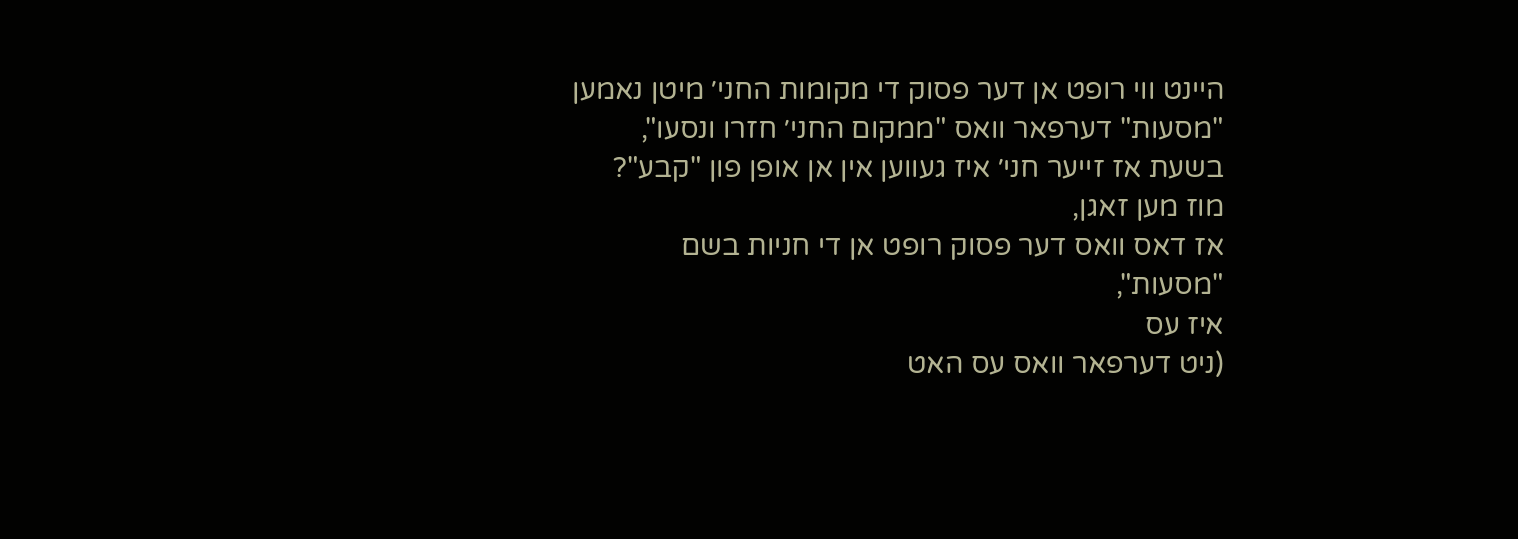היינט ווי רופט אן דער פסוק די מקומות החני׳ מיטן נאמען "מסעות" דערפאר וואס "ממקום החני׳ חזרו ונסעו",
בשעת אז זייער חני׳ איז געווען אין אן אופן פון "קבע"?
מוז מען זאגן,
אז דאס וואס דער פסוק רופט אן די חניות בשם "מסעות",
איז עס
(ניט דערפאר וואס עס האט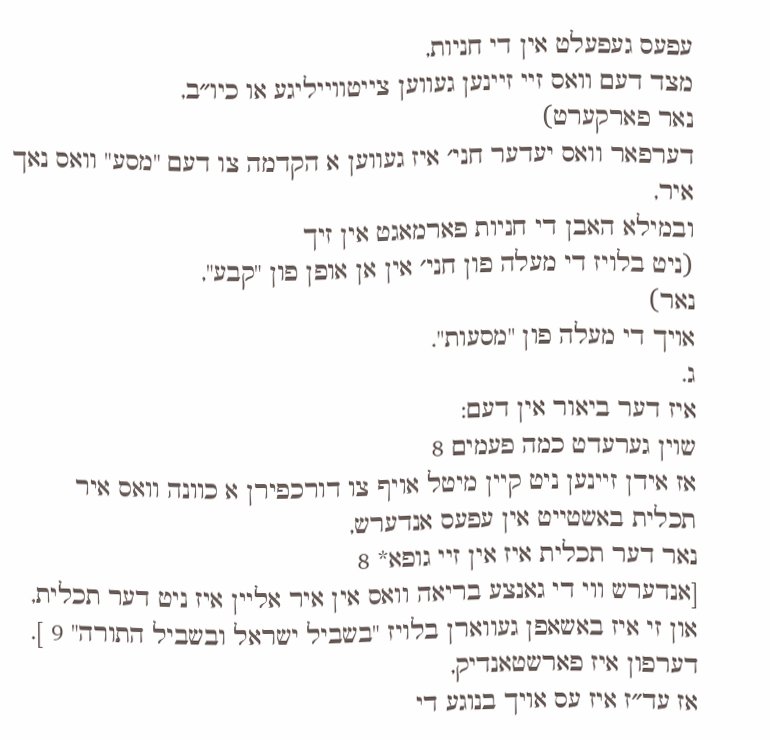עפעס געפעלט אין די חניות,
מצד דעם וואס זיי זיינען געווען צייטווייליגע או כיו״ב,
נאר פארקערט)
דערפאר וואס יעדער חני׳ איז געווען א הקדמה צו דעם "מסע" וואס נאך איר,
ובמילא האבן די חניות פארמאגט אין זיך
(ניט בלויז די מעלה פון חני׳ אין אן אופן פון "קבע",
נאר)
אויך די מעלה פון "מסעות".
ג.
איז דער ביאור אין דעם:
שוין גערעדט כמה פעמים 8
אז אידן זיינען ניט קיין מיטל אויף צו דורכפירן א כוונה וואס איר תכלית באשטייט אין עפעס אנדערש,
נאר דער תכלית איז אין זיי גופא* 8
[אנדערש ווי די גאנצע בריאה וואס אין איר אליין איז ניט דער תכלית,
און זי איז באשאפן געווארן בלויז "בשביל ישראל ובשביל התורה" 9 ].
דערפון איז פארשטאנדיק,
אז עד״ז איז עס אויך בנוגע די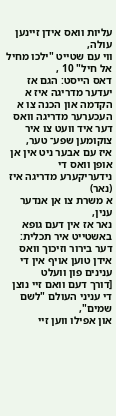עליות וואס אידן זיינען עולה,
ווי עם שטייט "ילכו מחיל אל חיל" 10 ,
דאס הייסט: הגם אז יעדער מדריגה איז א הקדמה און הכנה צו א העכערער מדריגה וואס דער איד וועט צו איר צוקומען שפע־ טער,
איז עם אבער ניט אין אן אופן וואס די נידעריקערע מדריגה איז
(נאר)
א משרת צו אן אנדער ענין,
נאר אז אין דעם גופא באשטייט איר תכלית:
דער בירור וזיכוך וואס אידן טוען אויף אין די ענינים פון וועלט
[דורך דעם וואם זיי נוצן די עניני העולם "לשם שמים",
און אפילו ווען זיי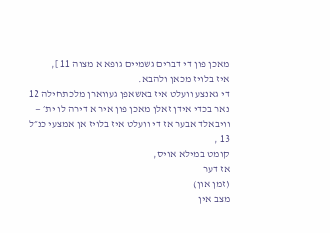מאכן פון די דברים גשמיים גופא א מצוה 11 ],
איז בלויז מכאן ולהבא.
די גאנצע וועלט איז באשאפן געווארן מלכתחילה 12
נאר בכדי אידן זאלן מאכן פון איר א דירה לו ית׳ — וויבאלד אבער אז די וועלט איז בלויז אן אמצעי כנ״ל 13 ,
קומט במילא אויס,
אז דער
(זמן און)
מצב אין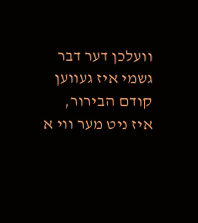וועלכן דער דבר גשמי איז געווען קודם הבירור,
איז ניט מער ווי א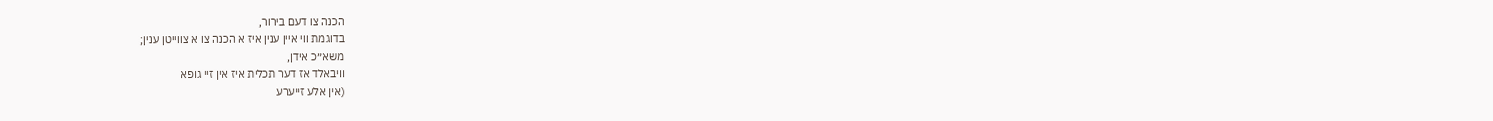הכנה צו דעם בירור,
בדוגמת ווי איין ענין איז א הכנה צו א צווייטן ענין;
משא״כ אידן,
וויבאלד אז דער תכלית איז אין זיי גופא
(אין אלע זייערע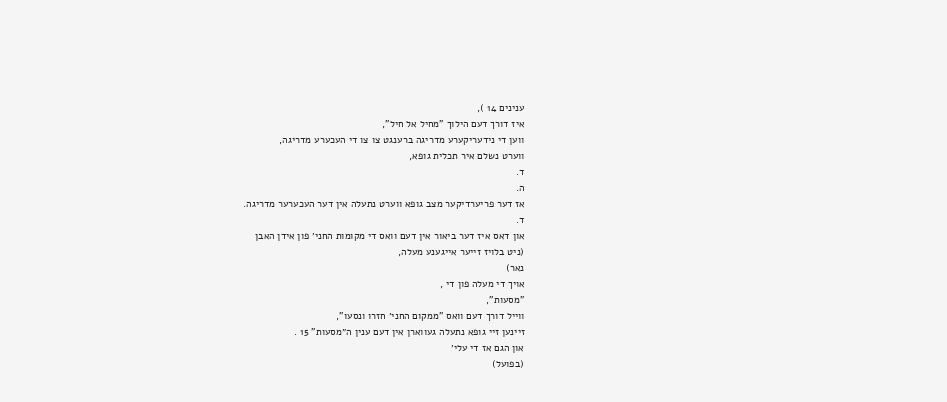ענינים 14 ),
איז דורך דעם הילוך "מחיל אל חיל",
ווען די נידעריקערע מדריגה ברענגט צו צו די העכערע מדריגה,
ווערט נשלם איר תכלית גופא,
ד.
ה.
אז דער פריערדיקער מצב גופא ווערט נתעלה אין דער העכערער מדריגה.
ד.
און דאס איז דער ביאור אין דעם וואס די מקומות החני׳ פון אידן האבן
(ניט בלויז זייער אייגענע מעלה,
נאר)
אויך די מעלה פון די ,
"מסעות",
ווייל דורך דעם וואס "ממקום החני׳ חזרו ונסעו",
זיינען זיי גופא נתעלה געווארן אין דעם ענין ה״מסעות" 15 .
און הגם אז די עלי׳
(בפועל)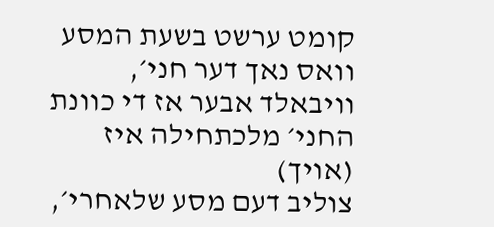קומט ערשט בשעת המסע וואס נאך דער חני׳,
וויבאלד אבער אז די כוונת החני׳ מלכתחילה איז
(אויך)
צוליב דעם מסע שלאחרי׳,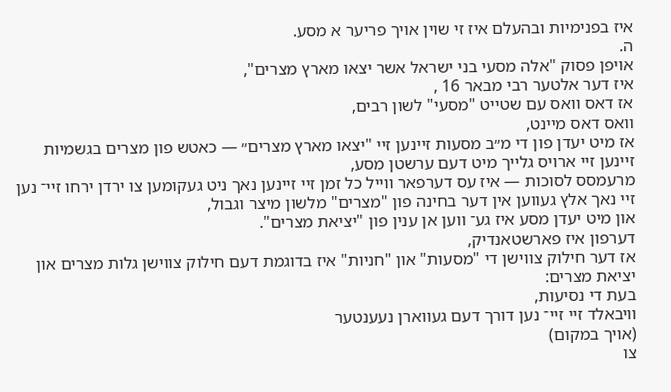איז בפנימיות ובהעלם איז זי שוין אויך פריער א מסע.
ה.
אויפן פסוק "אלה מסעי בני ישראל אשר יצאו מארץ מצרים",
איז דער אלטער רבי מבאר 16 ,
אז דאס וואס עם שטייט "מסעי" לשון רבים,
וואס דאס מיינט,
אז מיט יעדן פון די מ״ב מסעות זיינען זיי "יצאו מארץ מצרים״ — כאטש פון מצרים בגשמיות זיינען זיי ארויס גלייך מיט דעם ערשטן מסע,
מרעמסס לסוכות — איז עס דערפאר ווייל כל זמן זיי זיינען נאך ניט געקומען צו ירדן ירחו זיי־ נען זיי נאך אלץ געווען אין דער בחינה פון "מצרים" מלשון מיצר וגבול,
און מיט יעדן מסע איז גע־ ווען אן ענין פון "יציאת מצרים".
דערפון איז פארשטאנדיק,
אז דער חילוק צווישן די "מסעות" און "חניות" איז בדוגמת דעם חילוק צווישן גלות מצרים און יציאת מצרים:
בעת די נסיעות,
וויבאלד זיי זיי־ נען דורך דעם געווארן נעענטער
(אויך במקום)
צו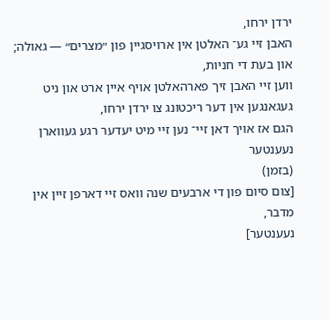ירדן ירחו,
האבן זיי גע־ האלטן אין ארויסגיין פון ״מצרים״ — גאולה; און בעת די חניות,
ווען זיי האבן זיך פארהאלטן אויף איין ארט און ניט געגאנגען אין דער ריכטונג צו ירדן ירחו,
הגם אז אויך דאן זיי־ נען זיי מיט יעדער רגע געווארן נעענטער
(בזמן)
[צום סיום פון די ארבעים שנה וואס זיי דארפן זיין אין מדבר,
נעענטער]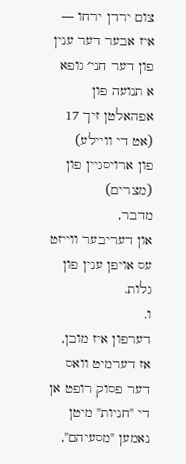צום ירדן ירחו — איז אבער דער ענין פון דער חני׳ גופא א תנועה פון אפהאלטן זיך 17
(אט די וויילע)
פון ארויסגיין פון
(מצרים)
מדבר,
און דעריבער ווייזט עס אויפן ענין פון גלות.
ו.
דערפון איז מובן,
אז דערמיט וואס דער פסוק רופט אן די "חניות" מיטן נאמען "מסעיהם",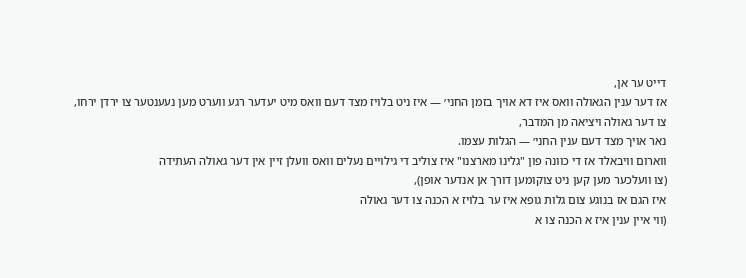דייט ער אן,
אז דער ענין הגאולה וואס איז דא אויך בזמן החני׳ — איז ניט בלויז מצד דעם וואס מיט יעדער רגע ווערט מען נעענטער צו ירדן ירחו,
צו דער גאולה ויציאה מן המדבר,
נאר אויך מצד דעם ענין החני׳ — הגלות עצמו.
ווארום וויבאלד אז די כוונה פון "גלינו מארצנו" איז צוליב די גילויים נעלים וואס וועלן זיין אין דער גאולה העתידה
(צו וועלכער מען קען ניט צוקומען דורך אן אנדער אופן),
איז הגם אז בנוגע צום גלות גופא איז ער בלויז א הכנה צו דער גאולה
(ווי איין ענין איז א הכנה צו א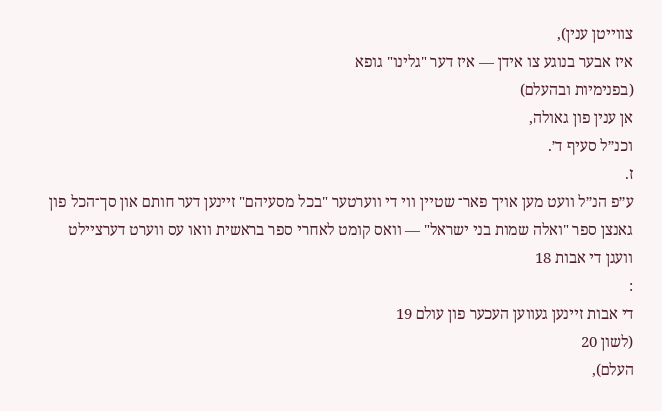צווייטן ענין),
איז אבער בנוגע צו אידן — איז דער "גלינו" גופא
(בפנימיות ובהעלם)
אן ענין פון גאולה,
וכנ״ל סעיף ד׳.
ז.
ע״פ הנ״ל וועט מען אויך פאר־ שטיין ווי די ווערטער "בכל מסעיהם" זיינען דער חותם און סך־הכל פון גאנצן ספר "ואלה שמות בני ישראל" — וואס קומט לאחרי ספר בראשית וואו עס ווערט דערציילט וועגן די אבות 18
:
די אבות זיינען געווען העכער פון עולם 19
(לשון 20
העלם),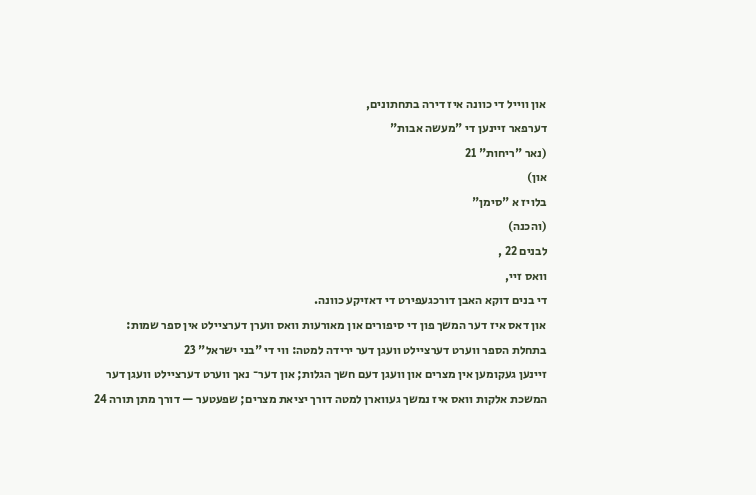און ווייל די כוונה איז דירה בתחתונים,
דערפאר זיינען די "מעשה אבות"
(נאר "ריחות" 21
און)
בלויז א "סימן"
(והכנה)
לבנים 22 ,
וואס זיי,
די בנים דוקא האבן דורכגעפירט די דאזיקע כוונה.
און דאס איז דער המשך פון די סיפורים און מאורעות וואס ווערן דערציילט אין ספר שמות:
בתחלת הספר ווערט דערציילט וועגן דער ירידה למטה: ווי די "בני ישראל" 23
זיינען געקומען אין מצרים און וועגן דעם חשך הגלות; און דער־ נאך ווערט דערציילט וועגן דער המשכת אלקות וואס איז נמשך געווארן למטה דורך יציאת מצרים; שפעטער — דורך מתן תורה 24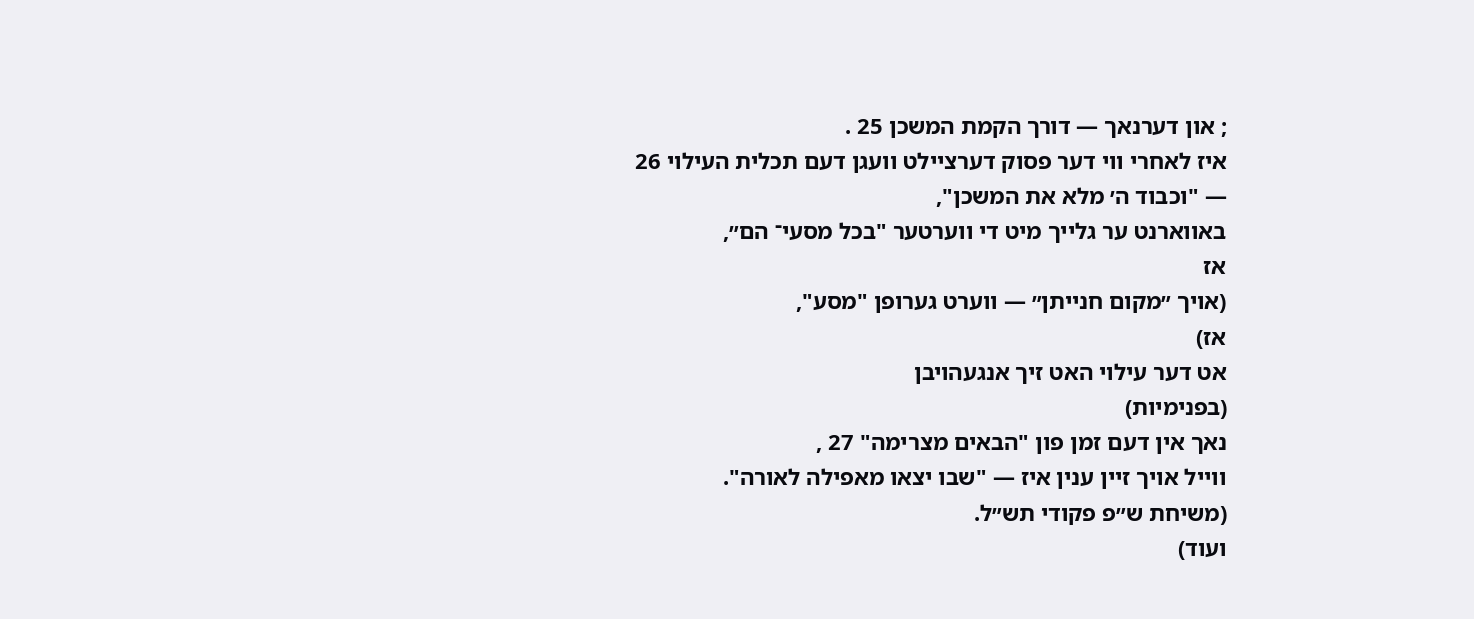; און דערנאך — דורך הקמת המשכן 25 .
איז לאחרי ווי דער פסוק דערציילט וועגן דעם תכלית העילוי 26
— "וכבוד ה׳ מלא את המשכן",
באווארנט ער גלייך מיט די ווערטער "בכל מסעי־ הם״,
אז
(אויך ״מקום חנייתן״ — ווערט גערופן "מסע",
אז)
אט דער עילוי האט זיך אנגעהויבן
(בפנימיות)
נאך אין דעם זמן פון "הבאים מצרימה" 27 ,
ווייל אויך זיין ענין איז — "שבו יצאו מאפילה לאורה".
(משיחת ש״פ פקודי תש״ל.
ועוד)